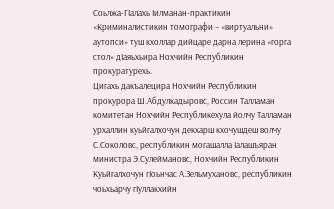Соьлжа-ГIалахь Iилманан-практикин «Криминалистикин томографи – «виртуальни» аутопси» туш кхоллар дийцаре дарна лерина «горга стол» дIаяьхьира Нохчийн Республикин прокуратурехь.
Цигахь дакъалецира Нохчийн Республикин прокурора Ш.Абдулкадыровс, Россин Талламан комитетан Нохчийн Республикехула йолчу Талламан урхаллин куьйгалхочун декхарш кхочушдеш волчу С.Соколовс, республикин могашалла Iалашъяран министра Э.Сулеймановс, Нохчийн Республикин Куьйгалхочун гIоьнчас А.Зельмухановс, республикин чоьхьарчу гIуллакхийн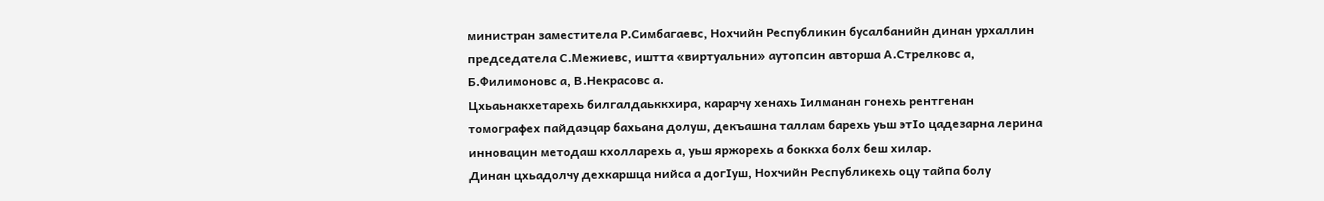министран заместитела Р.Симбагаевс, Нохчийн Республикин бусалбанийн динан урхаллин председатела С.Межиевс, иштта «виртуальни» аутопсин авторша А.Стрелковс а, Б.Филимоновс а, В.Некрасовс а.
Цхьаьнакхетарехь билгалдаьккхира, карарчу хенахь Iилманан гонехь рентгенан томографех пайдаэцар бахьана долуш, декъашна таллам барехь уьш этIо цадезарна лерина инновацин методаш кхолларехь а, уьш яржорехь а боккха болх беш хилар.
Динан цхьадолчу дехкаршца нийса а догIуш, Нохчийн Республикехь оцу тайпа болу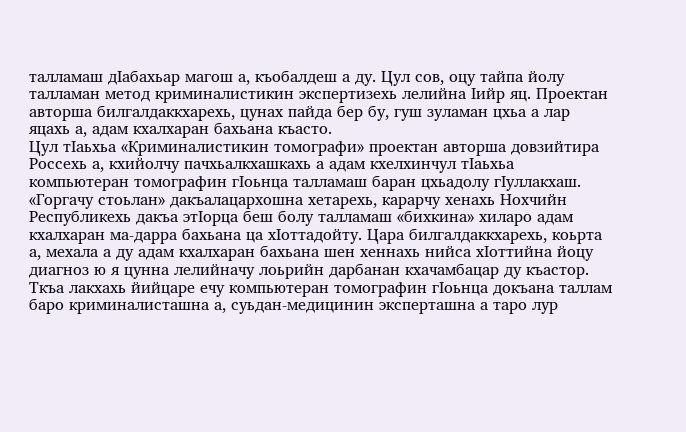талламаш дIабахьар магош а, къобалдеш а ду. Цул сов, оцу тайпа йолу талламан метод криминалистикин экспертизехь лелийна Iийр яц. Проектан авторша билгалдаккхарехь, цунах пайда бер бу, гуш зуламан цхьа а лар яцахь а, адам кхалхаран бахьана къасто.
Цул тIаьхьа «Криминалистикин томографи» проектан авторша довзийтира Россехь а, кхийолчу пачхьалкхашкахь а адам кхелхинчул тIаьхьа компьютеран томографин гIоьнца талламаш баран цхьадолу гIуллакхаш.
«Горгачу стоьлан» дакъалацархошна хетарехь, карарчу хенахь Нохчийн Республикехь дакъа этIорца беш болу талламаш «бихкина» хиларо адам кхалхаран ма-дарра бахьана ца хIоттадойту. Цара билгалдаккхарехь, коьрта а, мехала а ду адам кхалхаран бахьана шен хеннахь нийса хIоттийна йоцу диагноз ю я цунна лелийначу лоьрийн дарбанан кхачамбацар ду къастор.
Ткъа лакхахь йийцаре ечу компьютеран томографин гIоьнца докъана таллам баро криминалисташна а, суьдан-медицинин эксперташна а таро лур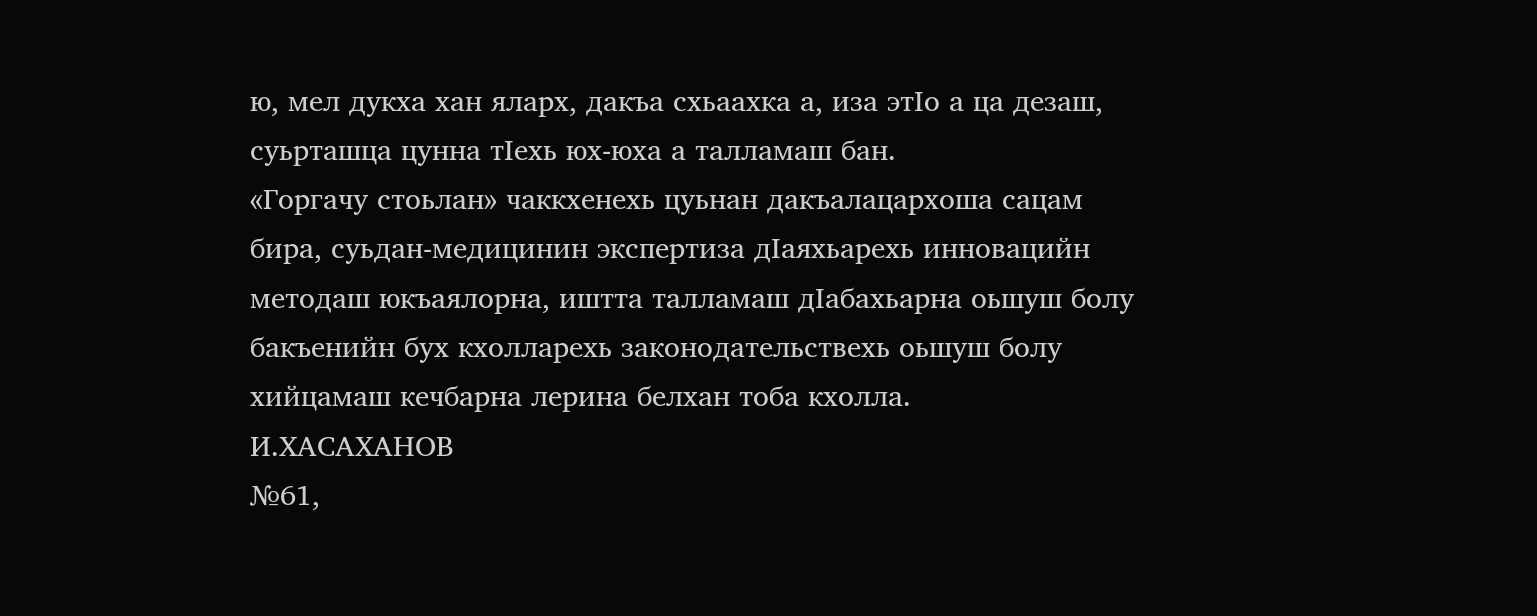ю, мел дукха хан яларх, дакъа схьаахка а, иза этIо а ца дезаш, суьрташца цунна тIехь юх-юха а талламаш бан.
«Горгачу стоьлан» чаккхенехь цуьнан дакъалацархоша сацам бира, суьдан-медицинин экспертиза дIаяхьарехь инновацийн методаш юкъаялорна, иштта талламаш дIабахьарна оьшуш болу бакъенийн бух кхолларехь законодательствехь оьшуш болу хийцамаш кечбарна лерина белхан тоба кхолла.
И.ХАСАХАНОВ
№61,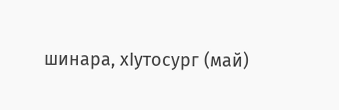шинара, хIутосург (май)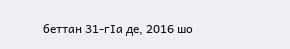беттан 31-гIа де, 2016 шо